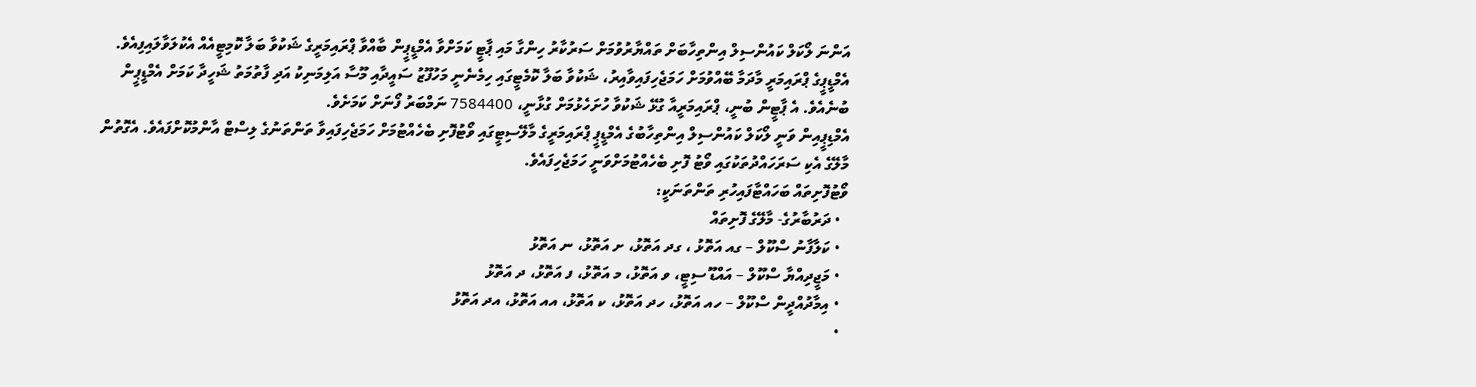އަންނަ ލޯކަލް ކައުންސިލް އިންތިހާބަށް ތައްޔާރުވުމަށް ސަރުކާރު ހިންގާ މައި ޕާޓީ ކަމަށްވާ އެމްޑީޕީން ބާއްވާ ޕްރައިމަރީގެ ޝަކުވާ ބަލާ ކޮމިޓީއެއް އެކުލަވާލައިފިއެވެ.
އެމްޑީޕީގެ ޕްރައިމަރީ މާދަމާ ބޭއްވުމަށް ހަމަޖެހިފައިވާއިރު، ޝަކުވާ ބަލާ ކޮމެޓީގައި ހިމެނެނީ މަހުފޫޒު ސައީދާއި މޫސާ އަލިމަނިކު އަދި ފާތުމަތު ޝަހީދާ ކަމަށް އެމްޑީޕީން ބުނެއެވެ. އެ ޕާޓީން ބުނީ، ޕްރައިމަރީއާ ގުޅޭ ޝަކުވާ ހުށަހެޅުމަށް ގުޅާނީ، 7584400 ނަމްބަރު ފޯނަށް ކަމަށެވެ.
އެމްޑިޕީއިން ވަނީ ލޯކަލް ކައުންސިލް އިންތިހާބުގެ އެމްޑީޕީ ޕްރައިމަރީގެ މާލޭސިޓީގައި ވޯޓުފޮށި ބެހެއްޓުމަށް ހަމަޖެހިފައިވާ ތަންތަނުގެ ލިސްޓް އާންމުކޮށްފައެވެ. އެގޮތުން މާލޭގެ އެކި ސަރަހައްދުތަކުގައި ވޯޓު ފޮށި ބެހެއްޓުމަށްވަނީ ހަމަޖެހިފައެވެ.
ވޯޓުފޮށިތައް ބަހައްޓާފައިހުރި ތަންތަނަކީ:
  • ދަރުބާރުގެ- މާލޭގެ ފޮށިތައް
  • ކަލާފާނު ސްކޫލް – ގއ އަތޮޅު ، ގދ އަތޮޅު، ށ އަތޮޅު، ނ އަތޮޅު
  • މަޖީދިއްޔާ ސްކޫލް – އައްޑޫ ސިޓީ، ވ އަތޮޅު، މ އަތޮޅު، ފ އަތޮޅު، ދ އަތޮޅު
  • އިމާދުއްދީން ސްކޫލް – ހއ އަތޮޅު، ހދ އަތޮޅު، ކ އަތޮޅު، އއ އަތޮޅު، އދ އަތޮޅު
  •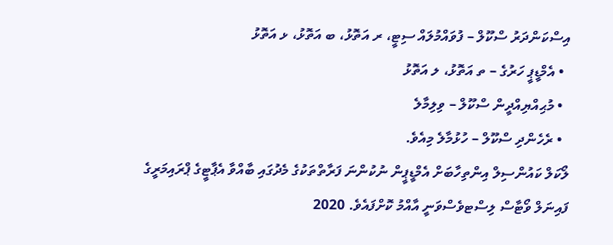އިސްކަންދަރު ސްކޫލް – ފުވައްމުލައް ސިޓީ، ރ އަތޮޅު، ބ އަތޮޅު، ޅ އަތޮޅު
  • އެމްޑީޕީ ހަރުގެ – ތ އަތޮޅު، ލ އަތޮޅު
  • މުޙިއްޔިއްދީން ސްކޫލް – ވިލިމާލެ
  • ރެހެންދި ސްކޫލް – ހުޅުމާލެ މިއެވެ.
ލޯކަލް ކައުންސިލް އިންތިހާބަށް އެމްޑީޕީން ނުކުންނަ ފަރާތްތަކުގެ މެދުގައި ބާއްވާ އެޕާޓީގެ ޕްރައިމަރީގެ ފައިނަލް ވޯޓާސް ލިސްޓވެސްވަނީ އާއްމު ކޮށްފައެވެ. 2020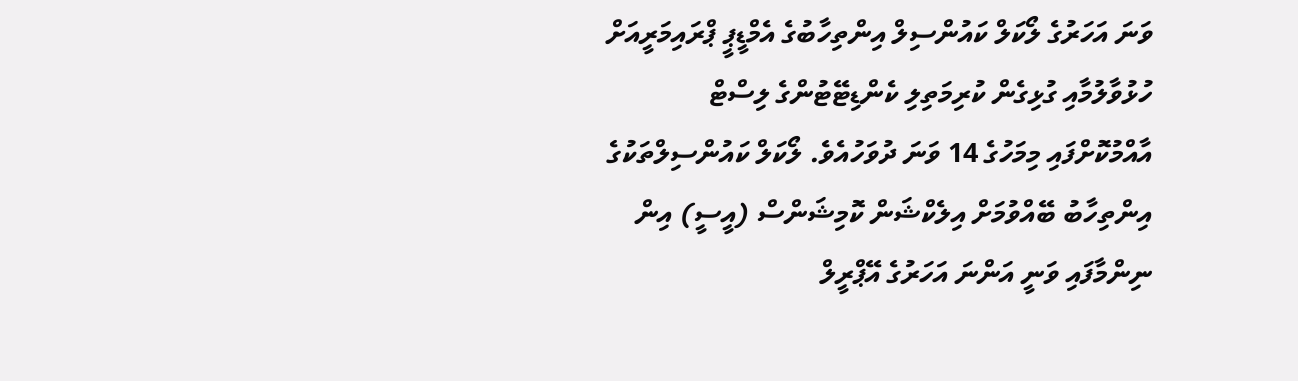ވަނަ އަހަރުގެ ލޯކަލް ކައުންސިލް އިންތިހާބުގެ އެމްޑީޕީ ޕްރައިމަރީއަށް ހުޅުވާލުމާއި ގުޅިގެން ކުރިމަތިލި ކެންޑިޓޭޓުންގެ ލިސްޓް އާއްމުކޮށްފައި މިމަހުގެ 14 ވަނަ ދުވަހުއެވެ. ލޯކަލް ކައުންސިލްތަކުގެ އިންތިހާބު ބޭއްވުމަށް އިލެކްޝަން ކޮމިޝަންސް (އީސީ) އިން ނިންމާފައި ވަނީ އަންނަ އަހަރުގެ އޭޕްރީލް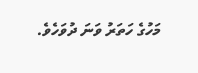މަހުގެ ހަތަރު ވަނަ ދުވަހެވެ.